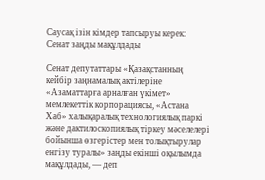Саусақ ізін кімдер тапсыруы керек: Сенат заңды мақұлдады

Сенат депутаттары «Қазақстанның кейбір заңнамалық актілеріне «Азаматтарға арналған үкімет» мемлекеттік корпорациясы, «Астана Хаб» халықаралық технологиялық паркі және дактилоскопиялық тіркеу мәселелері бойынша өзгерістер мен толықтырулар енгізу туралы» заңды екінші оқылымда мақұлдады, — деп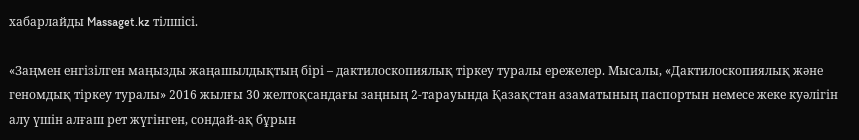хабарлайды Massaget.kz тілшісі.

«Заңмен енгізілген маңызды жаңашылдықтың бірі – дактилоскопиялық тіркеу туралы ережелер. Мысалы, «Дактилоскопиялық және геномдық тіркеу туралы» 2016 жылғы 30 желтоқсандағы заңның 2-тарауында Қазақстан азаматының паспортын немесе жеке куәлігін алу үшін алғаш рет жүгінген, сондай-ақ бұрын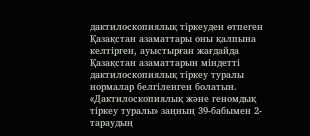дактилоскопиялық тіркеуден өтпеген Қазақстан азаматтары оны қалпына келтірген, ауыстырған жағдайда Қазақстан азаматтарын міндетті дактилоскопиялық тіркеу туралы нормалар белгіленген болатын. «Дактилоскопиялық және геномдық тіркеу туралы» заңның 39-бабымен 2-тараудың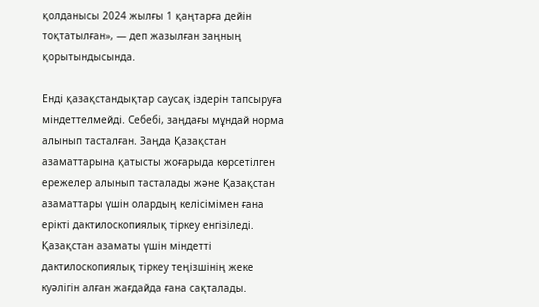қолданысы 2024 жылғы 1 қаңтарға дейін тоқтатылған», — деп жазылған заңның қорытындысында.

Енді қазақстандықтар саусақ іздерін тапсыруға міндеттелмейді. Себебі, заңдағы мұндай норма алынып тасталған. Заңда Қазақстан азаматтарына қатысты жоғарыда көрсетілген ережелер алынып тасталады және Қазақстан азаматтары үшін олардың келісімімен ғана ерікті дактилоскопиялық тіркеу енгізіледі. Қазақстан азаматы үшін міндетті дактилоскопиялық тіркеу теңізшінің жеке куәлігін алған жағдайда ғана сақталады.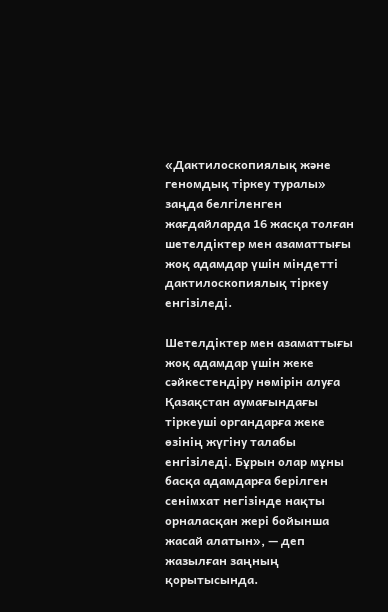«Дактилоскопиялық және геномдық тіркеу туралы» заңда белгіленген жағдайларда 16 жасқа толған шетелдіктер мен азаматтығы жоқ адамдар үшін міндетті дактилоскопиялық тіркеу енгізіледі.

Шетелдіктер мен азаматтығы жоқ адамдар үшін жеке сәйкестендіру нөмірін алуға Қазақстан аумағындағы тіркеуші органдарға жеке өзінің жүгіну талабы енгізіледі. Бұрын олар мұны басқа адамдарға берілген сенімхат негізінде нақты орналасқан жері бойынша жасай алатын», — деп жазылған заңның қорытысында.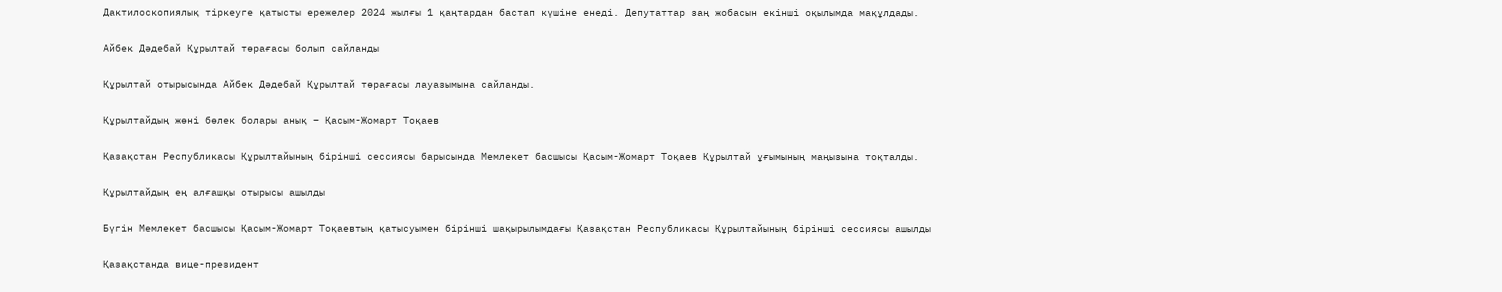Дактилоскопиялық тіркеуге қатысты ережелер 2024 жылғы 1 қаңтардан бастап күшіне енеді. Депутаттар заң жобасын екінші оқылымда мақұлдады.

Айбек Дәдебай Құрылтай төрағасы болып сайланды

Құрылтай отырысында Айбек Дәдебай Құрылтай төрағасы лауазымына сайланды.

Құрылтайдың жөні бөлек болары анық – Қасым-Жомарт Тоқаев

Қазақстан Республикасы Құрылтайының бірінші сессиясы барысында Мемлекет басшысы Қасым-Жомарт Тоқаев Құрылтай ұғымының маңызына тоқталды.

Құрылтайдың ең алғашқы отырысы ашылды

Бүгін Мемлекет басшысы Қасым-Жомарт Тоқаевтың қатысуымен бірінші шақырылымдағы Қазақстан Республикасы Құрылтайының бірінші сессиясы ашылды

Қазақстанда вице-президент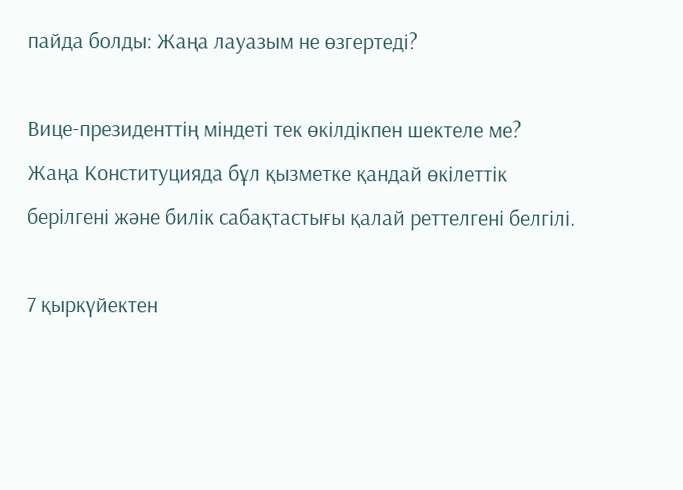пайда болды: Жаңа лауазым не өзгертеді?

Вице-президенттің міндеті тек өкілдікпен шектеле ме? Жаңа Конституцияда бұл қызметке қандай өкілеттік берілгені және билік сабақтастығы қалай реттелгені белгілі.

7 қыркүйектен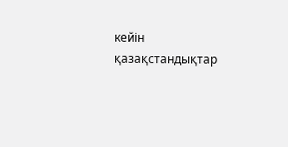кейін қазақстандықтар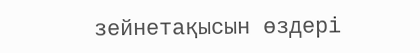зейнетақысын өздері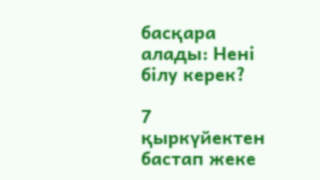басқара алады: Нені білу керек?

7 қыркүйектен бастап жеке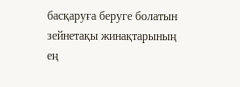басқаруға беруге болатын зейнетақы жинақтарының ең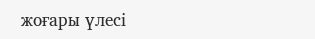жоғары үлесі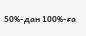50%-дан 100%-ға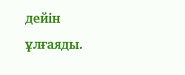дейін ұлғаяды.